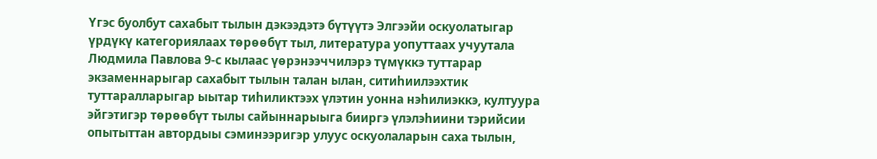Үгэс буолбут сахабыт тылын дэкээдэтэ бүтүүтэ Элгээйи оскуолатыгар үрдүкү категориялаах төрөөбүт тыл, литература уопуттаах учуутала Людмила Павлова 9-с кылаас үөрэнээччилэрэ түмүккэ туттарар экзаменнарыгар сахабыт тылын талан ылан, ситиһиилээхтик туттаралларыгар ыытар тиһиликтээх үлэтин уонна нэһилиэккэ, култуура эйгэтигэр төрөөбүт тылы сайыннарыыга бииргэ үлэлэһиини тэрийсии опытыттан автордыы сэминээригэр улуус оскуолаларын саха тылын,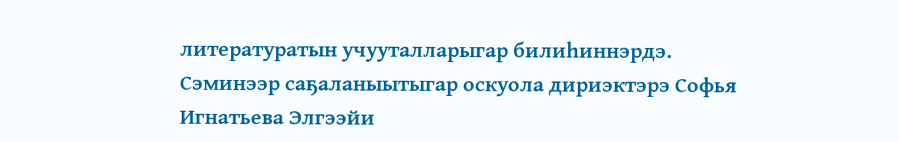литературатын учууталларыгар билиһиннэрдэ.
Сэминээр саҕаланыытыгар оскуола дириэктэрэ Софья Игнатьева Элгээйи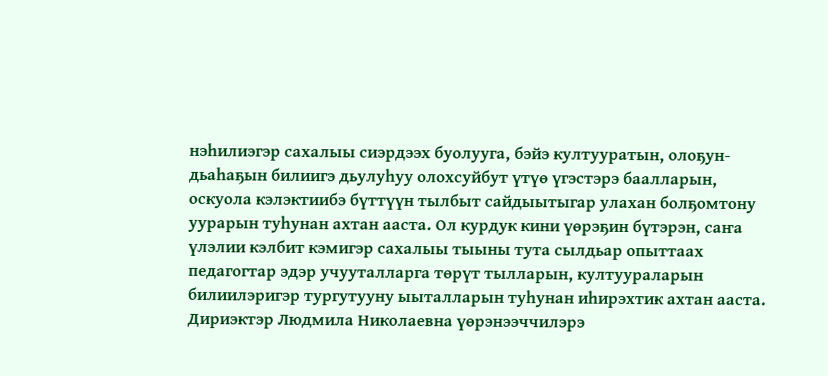нэһилиэгэр сахалыы сиэрдээх буолууга, бэйэ култууратын, олоҕун-дьаһаҕын билиигэ дьулуһуу олохсуйбут үтүө үгэстэрэ баалларын, оскуола кэлэктиибэ бүттүүн тылбыт сайдыытыгар улахан болҕомтону уурарын туһунан ахтан ааста. Ол курдук кини үөрэҕин бүтэрэн, саҥа үлэлии кэлбит кэмигэр сахалыы тыыны тута сылдьар опыттаах педагогтар эдэр учууталларга төрүт тылларын, култуураларын билиилэригэр тургутууну ыыталларын туһунан иһирэхтик ахтан ааста. Дириэктэр Людмила Николаевна үөрэнээччилэрэ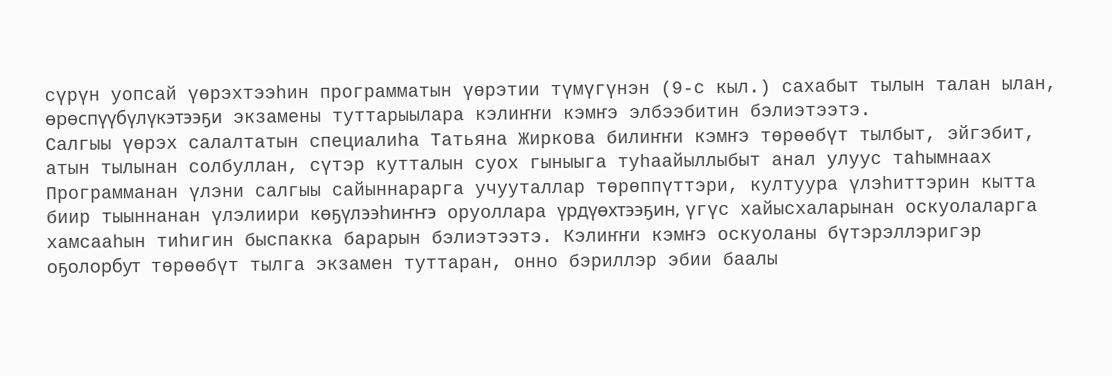сүрүн уопсай үөрэхтээһин программатын үөрэтии түмүгүнэн (9-с кыл.) сахабыт тылын талан ылан, өрөспүүбүлүкэтээҕи экзамены туттарыылара кэлиҥҥи кэмҥэ элбээбитин бэлиэтээтэ.
Салгыы үөрэх салалтатын специалиһа Татьяна Жиркова билиҥҥи кэмҥэ төрөөбүт тылбыт, эйгэбит, атын тылынан солбуллан, сүтэр кутталын суох гыныыга туһаайыллыбыт анал улуус таһымнаах Программанан үлэни салгыы сайыннарарга учууталлар төрөппүттэри, култуура үлэһиттэрин кытта биир тыыннанан үлэлиири көҕүлээһиҥҥэ оруоллара үрдүөхтээҕин, үгүс хайысхаларынан оскуолаларга хамсааһын тиһигин быспакка барарын бэлиэтээтэ. Кэлиҥҥи кэмҥэ оскуоланы бүтэрэллэригэр оҕолорбут төрөөбүт тылга экзамен туттаран, онно бэриллэр эбии баалы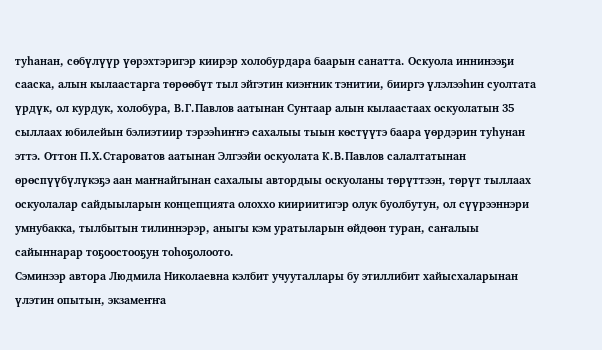туһанан, сөбүлүүр үөрэхтэригэр киирэр холобурдара баарын санатта. Оскуола иннинээҕи сааска, алын кылаастарга төрөөбүт тыл эйгэтин киэҥник тэнитии, бииргэ үлэлээһин суолтата үрдүк, ол курдук, холобура, В.Г.Павлов аатынан Сунтаар алын кылаастаах оскуолатын 35 сыллаах юбилейын бэлиэтиир тэрээһиҥҥэ сахалыы тыын көстүүтэ баара үөрдэрин туһунан эттэ. Оттон П.Х.Староватов аатынан Элгээйи оскуолата К.В.Павлов салалтатынан өрөспүүбүлүкэҕэ аан маҥнайгынан сахалыы автордыы оскуоланы төрүттээн, төрүт тыллаах оскуолалар сайдыыларын концепцията олоххо киириитигэр олук буолбутун, ол сүүрээннэри умнубакка, тылбытын тилиннэрэр, аныгы кэм уратыларын өйдөөн туран, саҥалыы сайыннарар тоҕоостооҕун тоһоҕолоото.
Сэминээр автора Людмила Николаевна кэлбит учууталлары бу этиллибит хайысхаларынан үлэтин опытын, экзамеҥҥа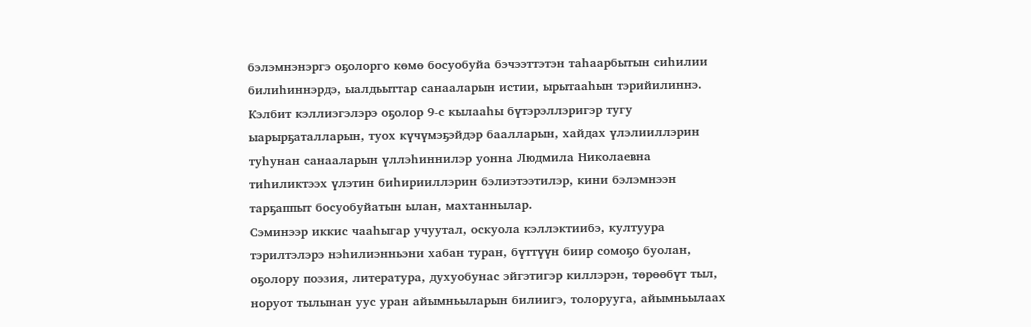бэлэмнэнэргэ оҕолорго көмө босуобуйа бэчээттэтэн таһаарбытын сиһилии билиһиннэрдэ, ыалдьыттар санааларын истии, ырытааһын тэрийилиннэ. Кэлбит кэллиэгэлэрэ оҕолор 9-с кылааһы бүтэрэллэригэр тугу ыарырҕаталларын, туох күчүмэҕэйдэр баалларын, хайдах үлэлииллэрин туһунан санааларын үллэһиннилэр уонна Людмила Николаевна тиһиликтээх үлэтин биһирииллэрин бэлиэтээтилэр, кини бэлэмнээн тарҕаппыт босуобуйатын ылан, махтаннылар.
Сэминээр иккис чааһыгар учуутал, оскуола кэллэктиибэ, култуура тэрилтэлэрэ нэһилиэнньэни хабан туран, бүттүүн биир сомоҕо буолан, оҕолору поэзия, литература, духуобунас эйгэтигэр киллэрэн, төрөөбүт тыл, норуот тылынан уус уран айымньыларын билиигэ, толорууга, айымньылаах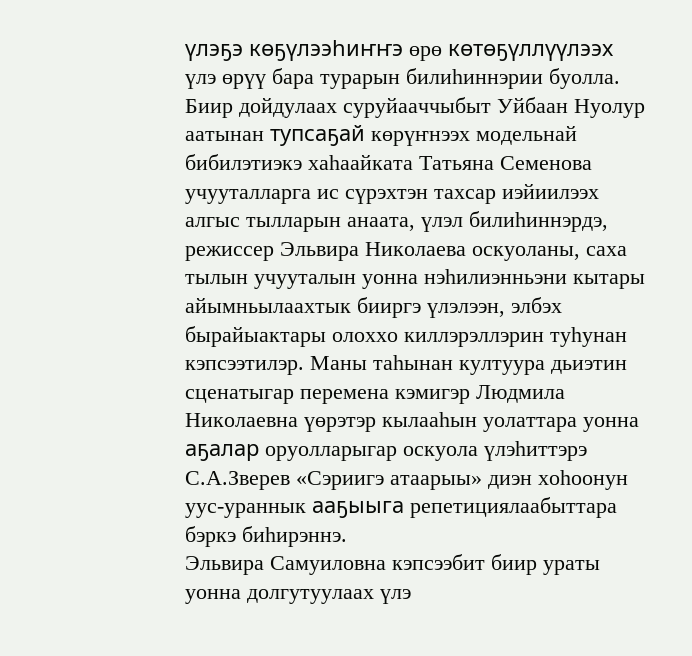үлэҕэ көҕүлээһиҥҥэ өрө көтөҕүллүүлээх үлэ өрүү бара турарын билиһиннэрии буолла.
Биир дойдулаах суруйааччыбыт Уйбаан Нуолур аатынан тупсаҕай көрүҥнээх модельнай бибилэтиэкэ хаһаайката Татьяна Семенова учууталларга ис сүрэхтэн тахсар иэйиилээх алгыс тылларын анаата, үлэл билиһиннэрдэ, режиссер Эльвира Николаева оскуоланы, саха тылын учууталын уонна нэһилиэнньэни кытары айымньылаахтык бииргэ үлэлээн, элбэх бырайыактары олоххо киллэрэллэрин туһунан кэпсээтилэр. Маны таһынан култуура дьиэтин сценатыгар перемена кэмигэр Людмила Николаевна үөрэтэр кылааһын уолаттара уонна аҕалар оруолларыгар оскуола үлэһиттэрэ С.А.Зверев «Сэриигэ атаарыы» диэн хоһоонун уус-ураннык ааҕыыга репетициялаабыттара бэркэ биһирэннэ.
Эльвира Самуиловна кэпсээбит биир ураты уонна долгутуулаах үлэ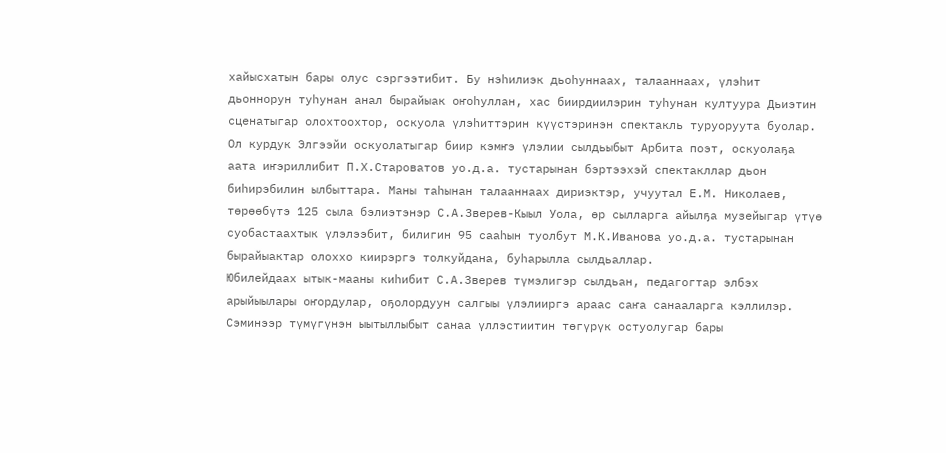хайысхатын бары олус сэргээтибит. Бу нэһилиэк дьоһуннаах, талааннаах, үлэһит дьоннорун туһунан анал бырайыак оҥоһуллан, хас биирдиилэрин туһунан култуура Дьиэтин сценатыгар олохтоохтор, оскуола үлэһиттэрин күүстэринэн спектакль туруоруута буолар. Ол курдук Элгээйи оскуолатыгар биир кэмҥэ үлэлии сылдьыбыт Арбита поэт, оскуолаҕа аата иҥэриллибит П.Х.Староватов уо.д.а. тустарынан бэртээхэй спектакллар дьон биһирэбилин ылбыттара. Маны таһынан талааннаах дириэктэр, учуутал Е.М. Николаев, төрөөбүтэ 125 сыла бэлиэтэнэр С.А.Зверев-Кыыл Уола, өр сылларга айылҕа музейыгар үтүө суобастаахтык үлэлээбит, билигин 95 сааһын туолбут М.К.Иванова уо.д.а. тустарынан бырайыактар олоххо киирэргэ толкуйдана, буһарылла сылдьаллар.
Юбилейдаах ытык-мааны киһибит С.А.Зверев түмэлигэр сылдьан, педагогтар элбэх арыйыылары оҥордулар, оҕолордуун салгыы үлэлииргэ араас саҥа санааларга кэллилэр.
Сэминээр түмүгүнэн ыытыллыбыт санаа үллэстиитин төгүрүк остуолугар бары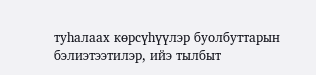туһалаах көрсүһүүлэр буолбуттарын бэлиэтээтилэр, ийэ тылбыт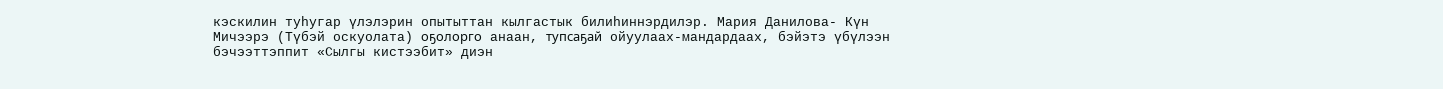кэскилин туһугар үлэлэрин опытыттан кылгастык билиһиннэрдилэр. Мария Данилова- Күн Мичээрэ (Түбэй оскуолата) оҕолорго анаан, тупсаҕай ойуулаах-мандардаах, бэйэтэ үбүлээн бэчээттэппит «Сылгы кистээбит» диэн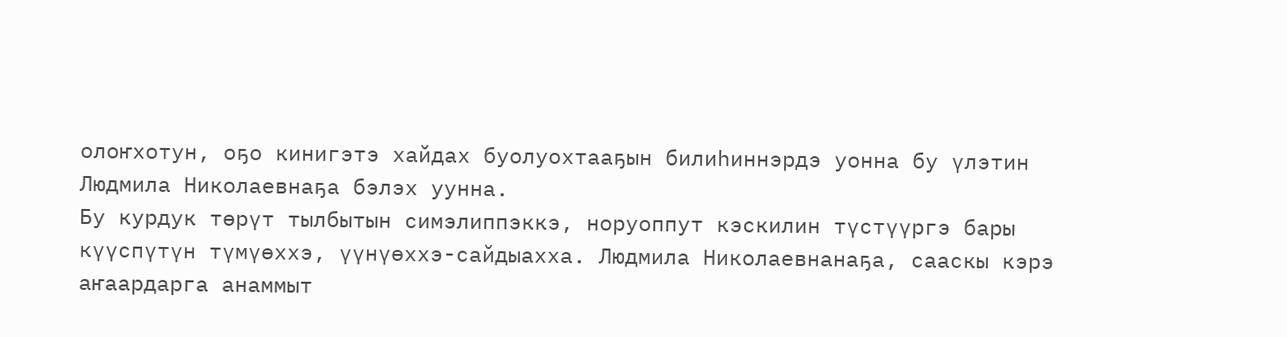олоҥхотун, оҕо кинигэтэ хайдах буолуохтааҕын билиһиннэрдэ уонна бу үлэтин Людмила Николаевнаҕа бэлэх уунна.
Бу курдук төрүт тылбытын симэлиппэккэ, норуоппут кэскилин түстүүргэ бары күүспүтүн түмүөххэ, үүнүөххэ-сайдыахха. Людмила Николаевнанаҕа, сааскы кэрэ аҥаардарга анаммыт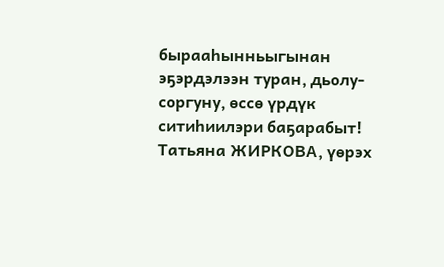бырааһынньыгынан эҕэрдэлээн туран, дьолу-соргуну, өссө үрдүк ситиһиилэри баҕарабыт!
Татьяна ЖИРКОВА, үөрэх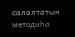салалтатын методиһа